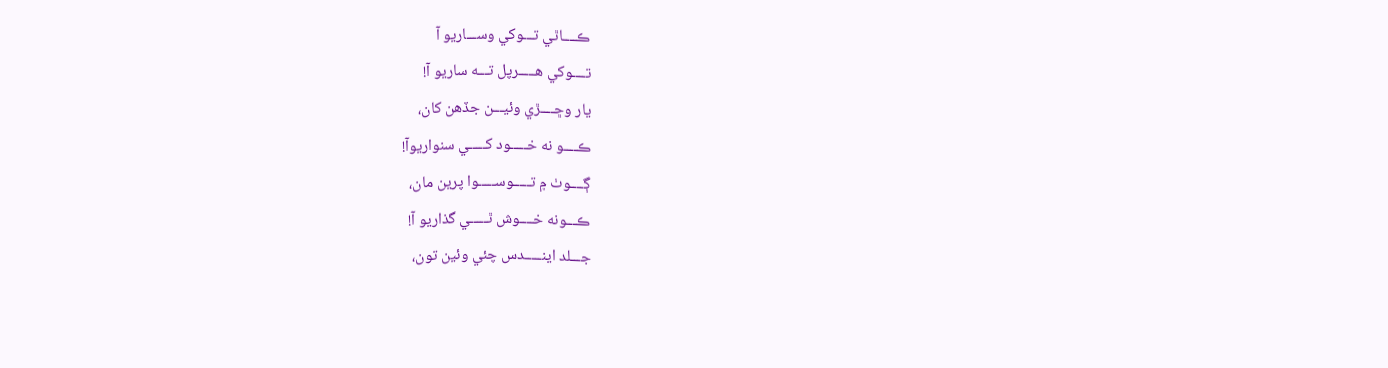ڪــــاٿي تـــوکي وســـاريو آ
تــــوکي هـــــرپل تـــه ساريو آ!
يار وڇــــڙي وئيـــن جڏهن کان،
ڪــــو نه خـــــود کـــــي سنواريوآ!
ڳــــوٺ ۾ تـــــوســـــوا پرين مان،
ڪـــونه خــــوش ٿـــــي گذاريو آ!
جـــلد اينـــــدس چئي وئين تون،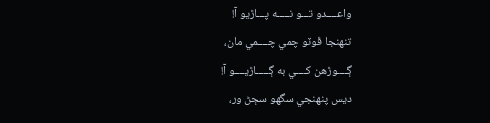واعــــدو تـــو نـــــه پـــاڙيو آ!
تنهنجا ڦوٽو چمي چــــمي مان،
ڳــــوڙهن کــــي به ڳـــــاڙيــــو آ!
ديس پنهنجي سگهو سڄڻ ور،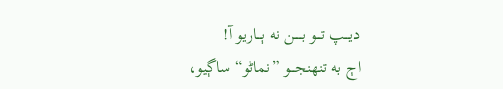ديـــپ تـــو بـــــن نه ٻـــاريو آ!
اڄ به تنهنجـــو ”نماڻو“ ساڳيو،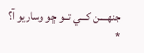جنهــــن کـــي تــو ڇو وساريو آ؟
*